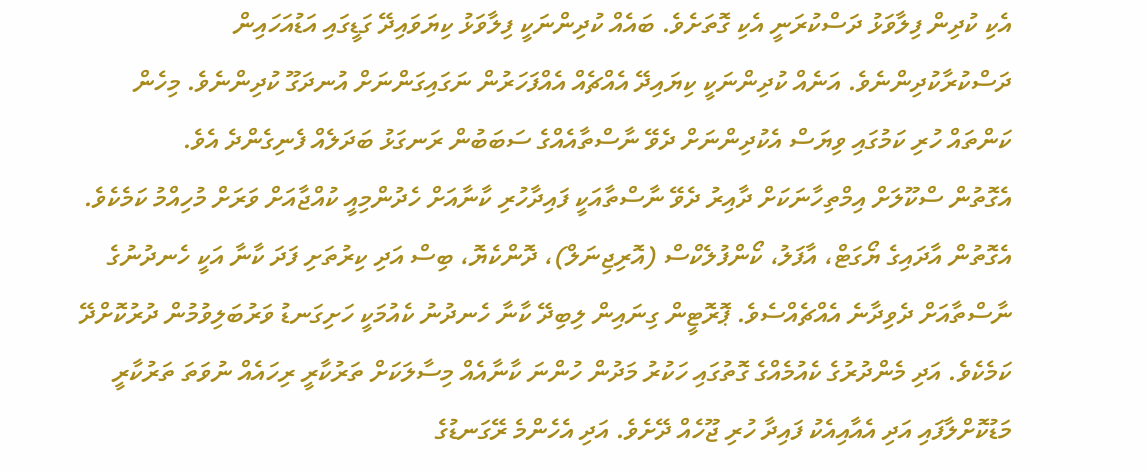އެކި ކުދިން ފިލާވަޅު ދަސްކުރަނީ އެކި ގޮތަށެވެ. ބައެއް ކުދިންނަކީ ފިލާވަޅު ކިޔަވައިދޭ ގަޑީގައި އަޑުއަހައިން ދަސްކުރާކުދިންނެވެ. އަނެއް ކުދިންނަކީ ކިޔައިދޭ އެއްޗެއް އެއްފަހަރުން ނަގައިގަންނަށް އުނދަގޫ ކުދިންނެވެ. މިހެން ކަންތައް ހުރި ކަމުގައި ވިޔަސް އެކުދިންނަށް ދެވޭ ނާސްތާއެއްގެ ސަބަބުން ރަނގަޅު ބަދަލެއް ފެނިގެންދެ އެވެ.
އެގޮތުން ސްކޫލަށް އިމްތިހާނަކަށް ދާއިރު ދެވޭ ނާސްތާއަކީ ފައިދާހުރި ކާނާއަށް ހެދުންމިއީ ކުއްޖާއަށް ވަރަށް މުހިއްމު ކަމެކެވެ. އެގޮތުން އާދައިގެ ޔޯގަޓް، އާފަލު، ކޯންފުލެކްސް (އޮރިޖިނަލް)، ދޮންކެޔޮ، ބިސް އަދި ކިރުތަށި ފަދަ ކާނާ އަކީ ހެނދުނުގެ ނާސްތާއަށް ދެވިދާނެ އެއްޗެއްސެވެ. ޕޮރޮޓީން ގިނައިން ލިބިދޭ ކާނާ ހެނދުނު ކެއުމަކީ ހަށިގަނޑު ވަރުބަލިވުމުން ދުރުކޮށްދޭ ކަމެކެވެ. އަދި މެންދުރުގެ ކެއުމެއްގެ ގޮތުގައި ހަކުރު މަދުން ހުންނަ ކާނާއެއް މިސާލަކަށް ތަރުކާރީ ރިހައެއް ނުވަތަ ތަރުކާރީ މަޑުކޮށްލާފައި އަދި އެއާއިއެކު ފައިދާ ހުރި ޖޫހެއް ދޭށެވެ. އަދި އެހެންމެ ރޭގަނޑުގެ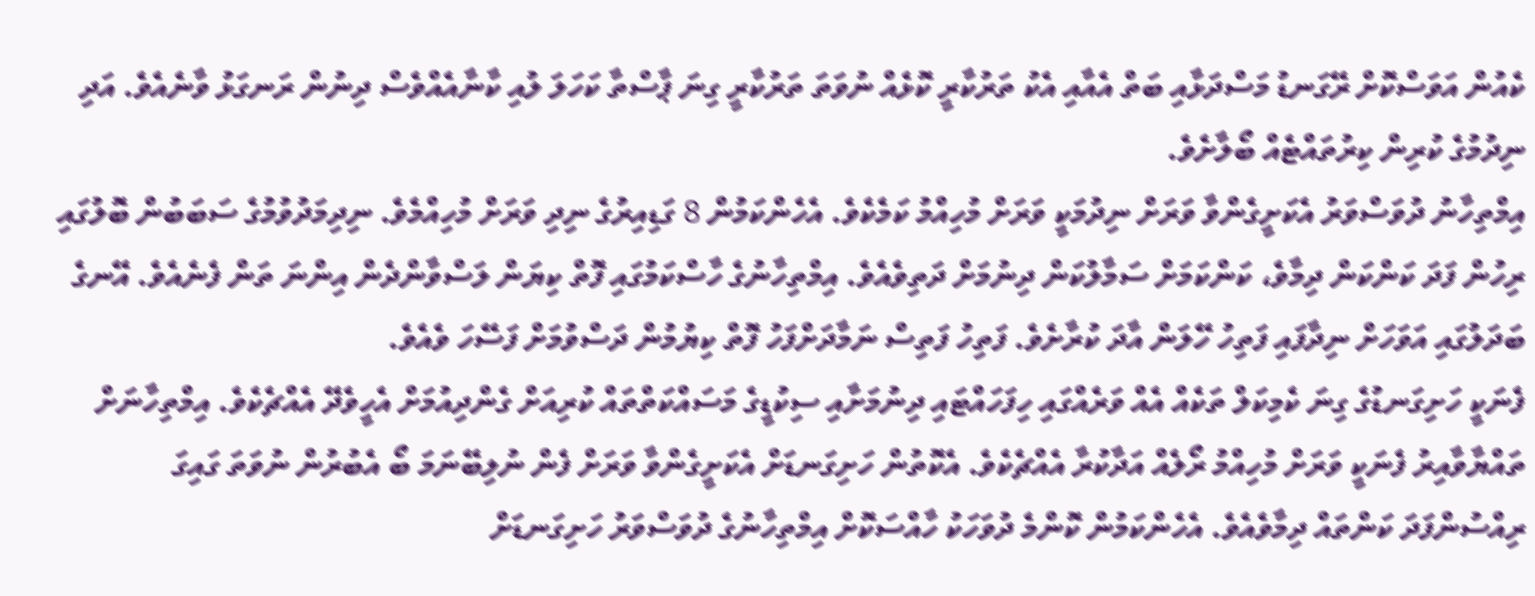ކެއުން އަވަސްކޮށް ރޭގަނޑު މަސްދަޅާއި ބަތް އެއާއި އެކު ތަރުކާރީ ކޮޅެއް ނުވަތަ ތަރުކާރީ ގިނަ ޕާސްތާ ކަހަލަ ލުއި ކާނާއެއްވެސް ދިނުން ރަނގަޅު ވާނެއެވެ. އަދި ނިދުމުގެ ކުރިން ކިރުތައްޓެއް ބޯލާށެވެ.
އިމްތިހާނު ދުވަސްވަރު އެކަށީގެންވާ ވަރަށް ނިދުމަކީ ވަރަށް މުހިއްމު ކަމެކެވެ. އެހެންކަމުން 8 ގަޑިއިރުގެ ނިދި ވަރަށް މުހިއްމެވެ. ނިދިމަދުވުމުގެ ސަބަބުން ބޮލުގައި ރިހުން ފަދަ ކަންކަން ދިމާވެ، ކަންކަމަށް ސަމާލުކަން ދިނުމަށް ދަތިވެއެވެ. އިމްތިހާނުގެ ހާސްކަމުގައި ފޮތް ކިޔަން ލަސްވާންދެން އިންނަ ތަން ފެނެއެވެ. އޭނގެ ބަދަލުގައި އަވަހަށް ނިދާފައި ފަތިހު ހޭލަން އާދަ ކުރާށެވެ. ފަތިހު ފަތިސް ނަމާދަށްފަހު ފޮތް ކިޔުމުން ދަސްވުމަށް ފަސޭހަ ވެއެވެ.
ފެނަކީ ހަށިގަނޑުގެ ގިނަ ކެމިކަލް ތަކެއް އެއް ވަރެއްގައި ހިފަހައްޓައި ދިނުމަށާއި ސިކުޑީގެ މަސައްކަތްތައް ކުރިއަށް ގެންދިއުމަށް އެހީވެދޭ އެއްޗެކެވެ. އިމްތިހާނަށް ތައްޔާވާއިރު ފެނަކީ ވަރަށް މުހިއްމު ރޯލެއް އަދާކުރާ އެއްޗެކެވެ. އެކޮތުން ހަށިގަނޑަށް އެކަށީގެންވާ ވަރަށް ފެން ނުލިބޭނަމަ ބޯ އެބުރުން ނުވަތަ ގައިގަ ރިއްސުންފަދަ ކަންތައް ދިމާވެއެވެ. އެހެންކަމުން ކޮންމެ ދުވަހަކު ހާއްސަކޮށް އިމްތިހާނުގެ ދުވަސްވަރު ހަށިގަނޑަށް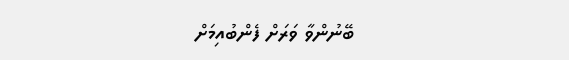ބޭނުންވާ ވަރަށް ފެންބުއިމަށް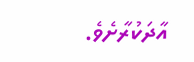އާދަކުރާށެވެ.